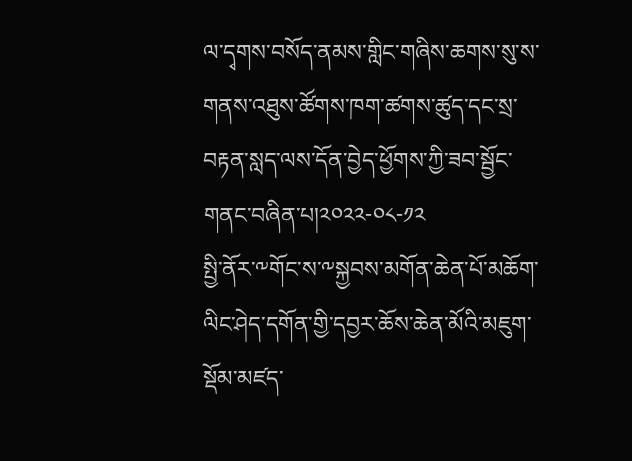ལ་དྭགས་བསོད་ནམས་གླིང་གཞིས་ཆགས་སུ་ས་གནས་འཐུས་ཚོགས་ཁག་ཚགས་ཚུད་དང་སྲ་བརྟན་སླད་ལས་དོན་བྱེད་ཕྱོགས་ཀྱི་ཟབ་སྦྱོང་གནང་བཞིན་པ།༢༠༢༢-༠༨-༡༢
སྤྱི་ནོར་༸གོང་ས་༸སྐྱབས་མགོན་ཆེན་པོ་མཆོག་ལིང་ཤེད་དགོན་གྱི་དབྱར་ཆོས་ཆེན་མོའི་མཇུག་སྡོམ་མཛད་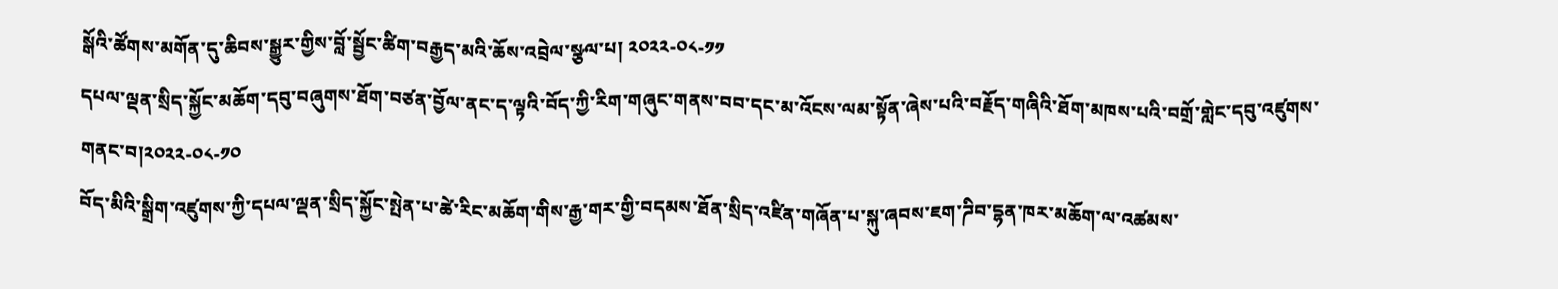སྒོའི་ཚོགས་མགོན་དུ་ཆིབས་སྒྱུར་གྱིས་བློ་སྦྱོང་ཚིག་བརྒྱད་མའི་ཆོས་འབྲེལ་སྩལ་པ། ༢༠༢༢-༠༨-༡༡
དཔལ་ལྡན་སྲིད་སྐྱོང་མཆོག་དབུ་བཞུགས་ཐོག་བཙན་བྱོལ་ནང་ད་ལྟའི་བོད་ཀྱི་རིག་གཞུང་གནས་བབ་དང་མ་འོངས་ལམ་སྟོན་ཞེས་པའི་བརྗོད་གཞིའི་ཐོག་མཁས་པའི་བགྲོ་གླེང་དབུ་འཛུགས་གནང་བ།༢༠༢༢-༠༨-༡༠
བོད་མིའི་སྒྲིག་འཛུགས་ཀྱི་དཔལ་ལྡན་སྲིད་སྐྱོང་སྤེན་པ་ཚེ་རིང་མཆོག་གིས་རྒྱ་གར་གྱི་བདམས་ཐོན་སྲིད་འཛིན་གཞོན་པ་སྐུ་ཞབས་ཇག་ཌིབ་དྷན་ཁར་མཆོག་ལ་འཚམས་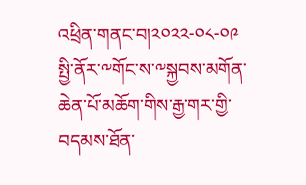འཕྲིན་གནང་བ།༢༠༢༢-༠༨-༠༩
སྤྱི་ནོར་༸གོང་ས་༸སྐྱབས་མགོན་ཆེན་པོ་མཆོག་གིས་རྒྱ་གར་གྱི་བདམས་ཐོན་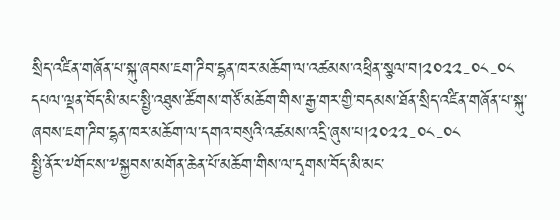སྲིད་འཛིན་གཞོན་པ་སྐུ་ཞབས་ཇག་ཌིབ་དྷན་ཁར་མཆོག་ལ་འཚམས་འཕྲིན་སྩལ་བ།༢༠༢༢-༠༨-༠༨
དཔལ་ལྡན་བོད་མི་མང་སྤྱི་འཐུས་ཚོགས་གཙོ་མཆོག་གིས་རྒྱ་གར་གྱི་བདམས་ཐོན་སྲིད་འཛིན་གཞོན་པ་སྐུ་ཞབས་ཇག་ཌིབ་དྷན་ཁར་མཆོག་ལ་དགའ་བསུའི་འཚམས་འདྲི་ཞུས་པ།༢༠༢༢-༠༨-༠༨
སྤྱི་ནོར་༸གོང་ས་༸སྐྱབས་མགོན་ཆེན་པོ་མཆོག་གིས་ལ་དྭགས་བོད་མི་མང་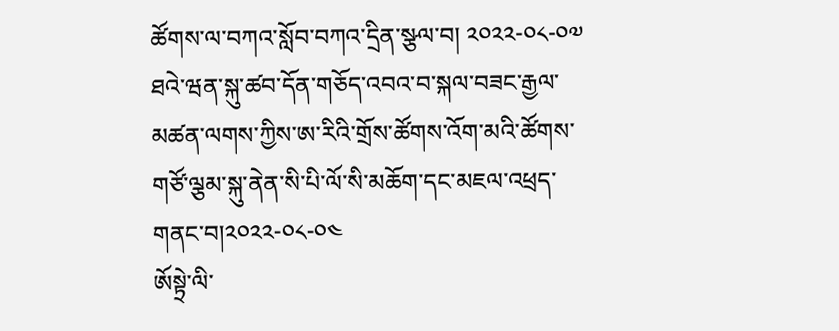ཚོགས་ལ་བཀའ་སློབ་བཀའ་དྲིན་སྩལ་བ། ༢༠༢༢-༠༨-༠༧
ཐའེ་ཝན་སྐུ་ཚབ་དོན་གཅོད་འབའ་བ་སྐལ་བཟང་རྒྱལ་མཚན་ལགས་ཀྱིས་ཨ་རིའི་གྲོས་ཚོགས་འོག་མའི་ཚོགས་གཙོ་ལྕམ་སྐུ་ནེན་སི་པི་ལོ་སི་མཆོག་དང་མཇལ་འཕྲད་གནང་བ།༢༠༢༢-༠༨-༠༤
ཨོསྟྲེ་ལི་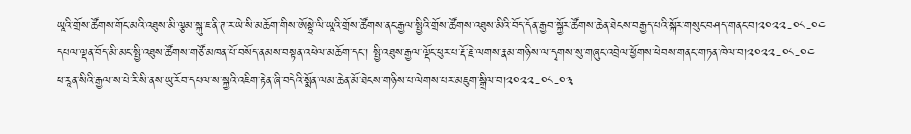ཡཱའི་གྲོས་ཚོགས་གོང་མའི་འཐུས་མི་ལྕམ་སྐུ་ཇ་ནི་ཊ་ར་ཡེ་སི་མཆོག་གིས་ཨོསྟྲེ་ལི་ཡཱའི་གྲོས་ཚོགས་ནང་རྒྱལ་སྤྱིའི་གྲོས་ཚོགས་འཐུས་མིའི་བོད་དོན་རྒྱབ་སྐྱོར་ཚོགས་ཆེན་ཐེངས་བརྒྱད་པའི་སྐོར་གསུང་བཤད་གནང་བ།༢༠༢༢-༠༨-༠༤
དཔལ་ལྡན་བོད་མི་མང་སྤྱི་འཐུས་ཚོགས་གཙོ་མཁན་པོ་བསོད་ནམས་བསྟན་འཕེལ་མཆོག་དང་། སྤྱི་འཐུས་རྒྱལ་ལྡོང་ཕུར་པ་རྡོ་རྗེ་ལགས་རྣམ་གཉིས་ལ་དྭགས་སུ་གཞུང་འབྲེལ་ཕྱོགས་ཕེབས་གནང་གཏན་ཁེལ་བ།༢༠༢༢-༠༨-༠༤
ཕ་རཱན་སིའི་རྒྱལ་ས་པེ་རི་སི་ནས་ཡུ་རོབ་དཔལ་ས་སྐྱའི་འཇིག་རྟེན་ཞི་བདེའི་སྨོན་ལམ་ཆེན་མོ་ཐེངས་གཉིས་པ་ལེགས་པར་མཇུག་སྒྲིལ་བ།༢༠༢༢-༠༨-༠༣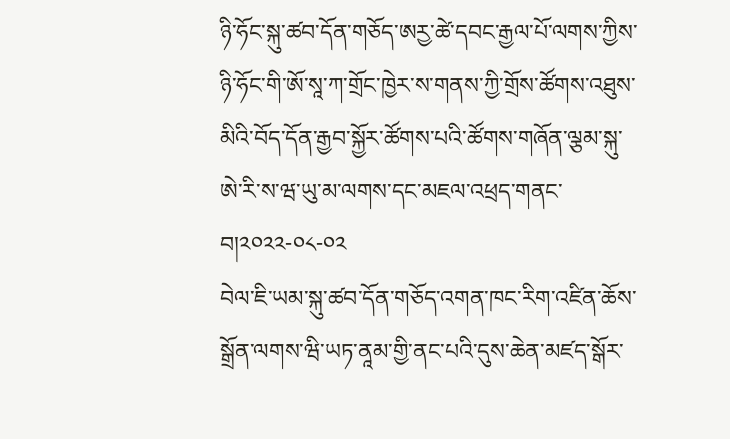ཉི་ཧོང་སྐུ་ཚབ་དོན་གཅོད་ཨརྱ་ཚེ་དབང་རྒྱལ་པོ་ལགས་ཀྱིས་ཉི་ཧོང་གི་ཨོ་སཱ་ཀ་གྲོང་ཁྱེར་ས་གནས་ཀྱི་གྲོས་ཚོགས་འཐུས་མིའི་བོད་དོན་རྒྱབ་སྐྱོར་ཚོགས་པའི་ཚོགས་གཞོན་ལྕམ་སྐུ་ཨེ་རི་ས་ཝ་ཡུ་མ་ལགས་དང་མཇལ་འཕྲད་གནང་བ།༢༠༢༢-༠༨-༠༢
བེལ་ཇི་ཡམ་སྐུ་ཚབ་དོན་གཅོད་འགན་ཁང་རིག་འཛིན་ཆོས་སྒྲོན་ལགས་ཝི་ཡཏ་ནཱམ་གྱི་ནང་པའི་དུས་ཆེན་མཛད་སྒོར་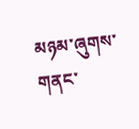མཉམ་ཞུགས་གནང་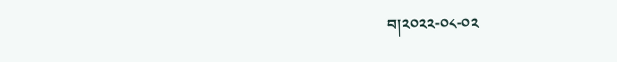བ།༢༠༢༢-༠༨-༠༢